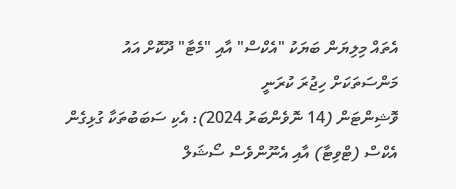އެތައް މިލިޔަން ބަޔަކު "އެކްސް" އާއި "މެޓާ" ދޫކޮށް އައު މަންސަތަކަށް ހިޖުރަ ކުރަނީ
ވޮޝިންޓަން (14 ނޮވެންބަރު 2024): އެކި ސަބަބުތަކާ ގުޅިގެން އެކްސް (ޓްވިޓާ) އާއި އެނޫންވެސް ސޯޝަލް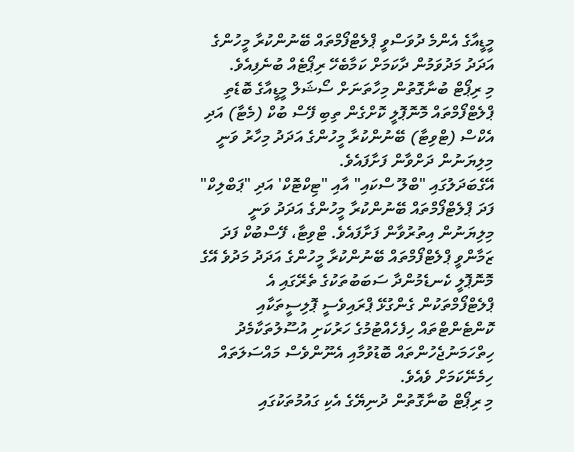މީޑީއާގެ އެންމެ ދުވަސްވީ ޕްލެޓްފޯމްތައް ބޭނުންކުރާ މީހުންގެ އަދަދު މަދުވަމުން ދާކަމަށް ކަމާބެހޭ ރިޕޯޓެއް ބުނެފިއެވެ.
މި ރިޕޯޓް ބުނާގޮތުން މިހާތަނަށް ސޯޝަލް މީޑީއާގެ ބޮޑެތި ޕްލެޓްފޯމްތައް މޮނޮޕޮލީ ކޮށްގެން ތިބި ފޭސް ބުކް (މެޓާ) އަދި އެކްސް (ޓްވިޓާ) ބޭނުންކުރާ މީހުންގެ އަދަދު މިހާރު ވަނީ މިލިޔަނުން ދަށްވާން ފަށާފައެވެ.
އޭގެބަދަލުގައި "ބްލޫ ސްކައި" އާއި "ޓިކްޓޮކް' އަދި "ޕަބްލިކް" ފަދަ ޕްލެޓްފޯމްތައް ބޭނުންކުރާ މީހުންގެ އަދަދު ވަނީ މިލިޔަނުން އިތުރުވާން ފަށާފައެވެ. ޓްވިޓާ، ފޭސްބުކް ފަދަ ޒަމާންވީ ޕްލެޓްފޯމްތައް ބޭނުންކުރާ މީހުންގެ އަދަދު މަދުވެ އޭގެ މޮނޮޕޮލީ ކެނޑެމުންދާ ސަބަބުތަކުގެ ތެރޭގައި އެ ޕްލެޓްފޯމްތަކުން ގެންގުޅޭ ޕްރައިވެސީ ޕޮލިސީތަކާއި ކޮންޓެންޓްތައް ހިފެހެއްޓުމުގެ ހަރުކަށި އުސޫލުތަކާމެދު ހިތްހަމަނުޖެހުންތައް ބޮޑުވުމާއި އެނޫންވެސް މައްސަލަތައް ހިމެނޭކަމަށް ވެއެވެ.
މި ރިޕޯޓް ބުނާގޮތުން ދުނިޔޭގެ އެކި ގައުމުތަކުގައި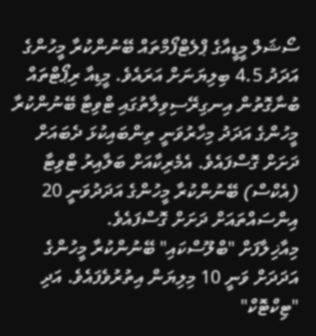ސޯޝަލް މީޑީއާގެ ޕްލެޓްފޯމްތައް ބޭނުންކުރާ މީހުންގެ އަދަދު 4.5 ބިލިޔަނަށް އަރައެވެ. މީޑިއާ ރިޕޯޓްތައް ބުނާގޮތުން އިނގިރޭސިވިލާތުގައި ޓްވިޓާ ބޭނުންކުރާ މީހުންގެ އަދަދު މިހާރުވަނީ ތިންބައިކުޅަ ދެބައަށް ދަށަށް ގޮސްފައެވެ. އެމެރިކާއަށް ބަލާއިރު ޓްވިޓާ (އެކްސް) ބޭނުންކުރާ މީހުންގެ އަދަދުވަނީ 20 އިންސައްތައަށް ދަށަށް ގޮސްފައެވެ.
މިއާޚިލާފަށް "ބްލޫސްކައި" ބޭނުންކުރާ މީހުންގެ އަދަދަށް ވަނީ 10 މިލިޔަން އިތުރުވެފައެވެ. އަދި "ޓިކްޓޮކް"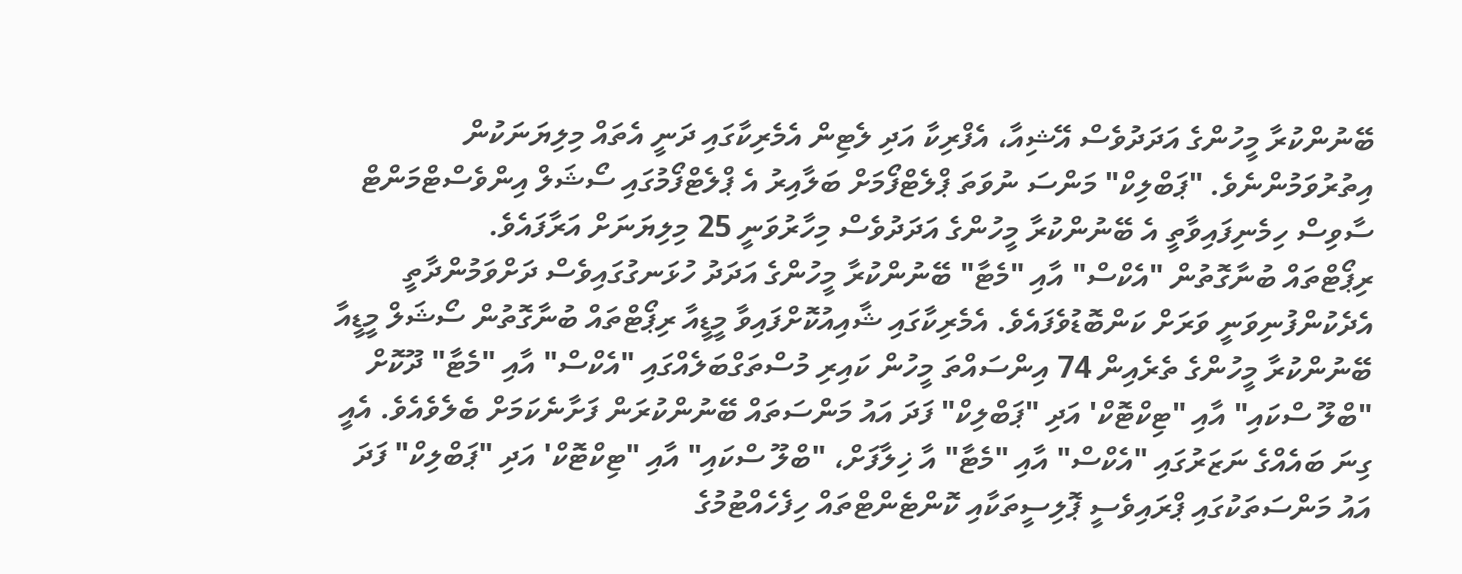ބޭނުންކުރާ މީހުންގެ އަދަދުވެސް އޭޝިއާ، އެފްރިކާ އަދި ލެޓިން އެމެރިކާގައި ދަނީ އެތައް މިލިޔަނަކުން އިތުރުވަމުންނެވެ. "ޕަބްލިކް" މަންސަ ނުވަތަ ޕްލެޓްފޯމަށް ބަލާއިރު އެ ޕްލެޓްފޯމުގައި ސޯޝަލް އިންވެސްޓްމަންޓް ސާވިސް ހިމެނިފައިވާތީ އެ ބޭނުންކުރާ މީހުންގެ އަދަދުވެސް މިހާރުވަނީ 25 މިލިޔަނަށް އަރާފައެވެ.
ރިޕޯޓްތައް ބުނާގޮތުން "އެކްސް" އާއި "މެޓާ" ބޭނުންކުރާ މީހުންގެ އަދަދު ހުޅަނގުގައިވެސް ދަށްވަމުންދާތީ އެދެކުންފުނިވަނީ ވަރަށް ކަންބޮޑުވެފައެވެ. އެމެރިކާގައި ޝާއިއުކޮށްފައިވާ މީޑީއާ ރިޕޯޓްތައް ބުނާގޮތުން ސޯޝަލް މީޑީއާ ބޭނުންކުރާ މީހުންގެ ތެރެއިން 74 އިންސައްތަ މީހުން ކައިރި މުސްތަގްބަލެއްގައި "އެކްސް" އާއި "މެޓާ" ދޫކޮށް "ބްލޫ ސްކައި" އާއި "ޓިކްޓޮކް' އަދި "ޕަބްލިކް" ފަދަ އައު މަންސަތައް ބޭނުންކުރަން ފަށާނެކަމަށް ބެލެވެއެވެ. އެއީ ގިނަ ބައެއްގެ ނަޒަރުގައި "އެކްސް" އާއި "މެޓާ" އާ ޚިލާފަށް، "ބްލޫ ސްކައި" އާއި "ޓިކްޓޮކް' އަދި "ޕަބްލިކް" ފަދަ އައު މަންސަތަކުގައި ޕްރައިވެސީ ޕޮލިސީތަކާއި ކޮންޓެންޓްތައް ހިފެހެއްޓުމުގެ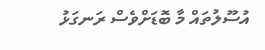އުސޫލުތައް މާ ބޮޑަށްވެސް ރަނގަޅު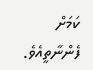ކަމަށް ފެންނާތީއެވެ.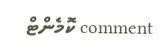comment ކޮމެންޓް